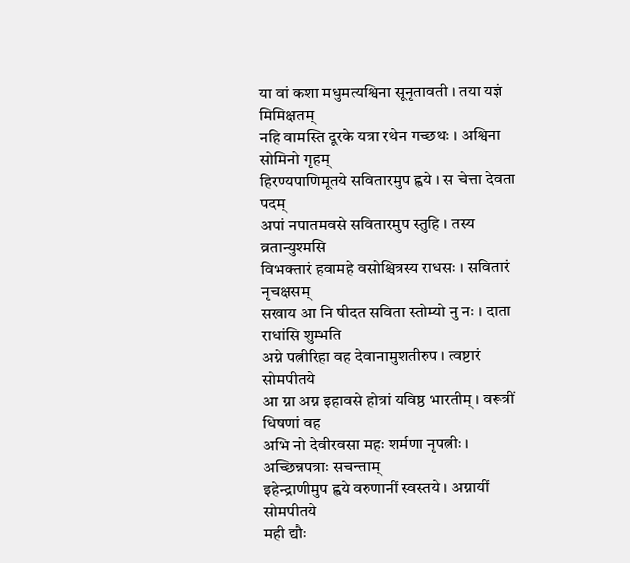या वां कशा मधुमत्यश्विना सूनृतावती । तया यज्ञं मिमिक्षतम्
नहि वामस्ति दूरके यत्रा रथेन गच्छथः । अश्विना सोमिनो गृहम्
हिरण्यपाणिमूतये सवितारमुप ह्वये । स चेत्ता देवता पदम्
अपां नपातमवसे सवितारमुप स्तुहि । तस्य व्रतान्युश्मसि
विभक्तारं हवामहे वसोश्चित्रस्य राधसः । सवितारं नृचक्षसम्
सखाय आ नि षीदत सविता स्तोम्यो नु नः । दाता राधांसि शुम्भति
अग्ने पत्नीरिहा वह देवानामुशतीरुप । त्वष्टारं सोमपीतये
आ ग्ना अग्न इहावसे होत्रां यविष्ठ भारतीम् । वरूत्रीं धिषणां वह
अभि नो देवीरवसा महः शर्मणा नृपत्नीः । अच्छिन्नपत्राः सचन्ताम्
इहेन्द्राणीमुप ह्वये वरुणानीं स्वस्तये । अग्नायीं सोमपीतये
मही द्यौः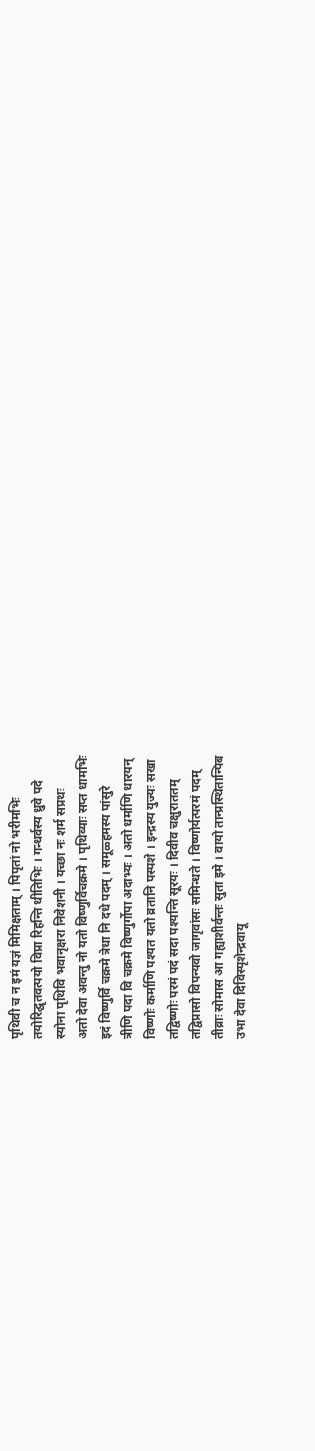पृथिवी च न इमं यज्ञं मिमिक्षताम् । पिपृतां नो भरीमभिः
तयोरिद्घृतवत्पयो विप्रा रिहन्ति धीतिभिः । गन्धर्वस्य ध्रुवे पदे
स्योना पृथिवि भवानृक्षरा निवेशनी । यच्छा नः शर्म सप्रथः
अतो देवा अवन्तु नो यतो विष्णुर्विचक्रमे । पृथिव्याः सप्त धामभिः
इदं विष्णुर्वि चक्रमे त्रेधा नि दधे पदम् । समूळ्हमस्य पांसुरे
त्रीणि पदा वि चक्रमे विष्णुर्गोपा अदाभ्यः । अतो धर्माणि धारयन्
विष्णोः कर्माणि पश्यत यतो व्रतानि पस्पशे । इन्द्रस्य युज्यः सखा
तद्विष्णोः परमं पदं सदा पश्यन्ति सूरयः । दिवीव चक्षुराततम्
तद्विप्रासो विपन्यवो जागृवांसः समिन्धते । विष्णोर्यत्परमं पदम्
तीव्राः सोमास आ गह्याशीर्वन्तः सुता इमे । वायो तान्प्रस्थितान्पिब
उभा देवा दिविस्पृशेन्द्रवायू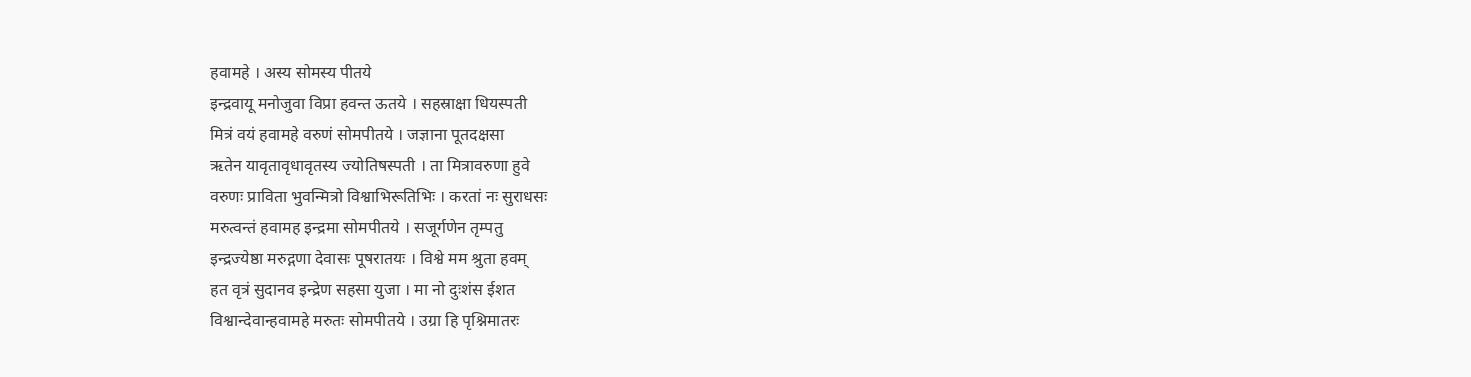हवामहे । अस्य सोमस्य पीतये
इन्द्रवायू मनोजुवा विप्रा हवन्त ऊतये । सहस्राक्षा धियस्पती
मित्रं वयं हवामहे वरुणं सोमपीतये । जज्ञाना पूतदक्षसा
ऋतेन यावृतावृधावृतस्य ज्योतिषस्पती । ता मित्रावरुणा हुवे
वरुणः प्राविता भुवन्मित्रो विश्वाभिरूतिभिः । करतां नः सुराधसः
मरुत्वन्तं हवामह इन्द्रमा सोमपीतये । सजूर्गणेन तृम्पतु
इन्द्रज्येष्ठा मरुद्गणा देवासः पूषरातयः । विश्वे मम श्रुता हवम्
हत वृत्रं सुदानव इन्द्रेण सहसा युजा । मा नो दुःशंस ईशत
विश्वान्देवान्हवामहे मरुतः सोमपीतये । उग्रा हि पृश्निमातरः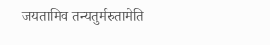जयतामिव तन्यतुर्मरुतामेति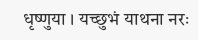धृष्णुया । यच्छुभं याथना नरः